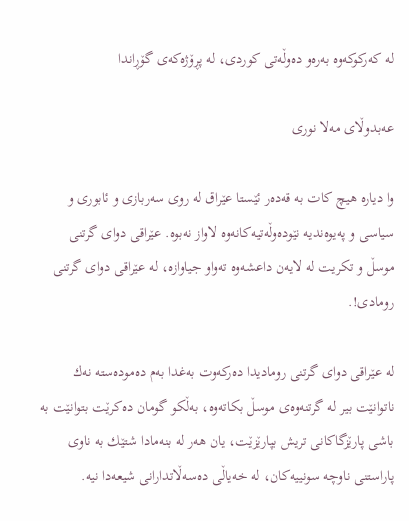له‌ كه‌ركوكه‌وه‌ به‌ره‌و ده‌وڵه‌تی‌ كوردی‌، لە پڕۆژەکەی گۆڕاندا

عه‌بدوڵای‌ مه‌لا نوری

وا دیاره‌ هیچ كات به‌ قه‌ده‌ر ئێستا عێراق له‌ روی‌ سه‌ربازی‌ و ئابوری‌ و سیاسی‌ و په‌یوه‌ندیه‌ نێوده‌وڵه‌تیه‌كانه‌وه‌ لاواز نه‌بوه‌. عێراقی‌ دوای‌ گرتنی‌ موسڵ و تكریت له‌ لایه‌ن داعشه‌وه‌ ته‌واو جیاوازه‌، له‌ عێراقی‌ دوای‌ گرتنی‌ رومادی!.

له‌ عێراقی‌ دوای‌ گرتنی‌ رومادیدا ده‌ركه‌وت به‌غدا به‌م ده‌موده‌سته‌ نه‌ك ناتوانێت بیر له‌ گرتنه‌وه‌ی‌ موسڵ بكاته‌وه‌، به‌ڵكو گومان ده‌كرێت بتوانێت به‌ باشی‌ پارێزگاكانی‌ تریش بپارێزێت، یان هه‌ر له‌ بنه‌مادا شتێك به‌ ناوی‌ پاراستنی‌ ناوچه‌ سونییه‌كان، له‌ خه‌یاڵی‌ دەسەڵاتدارانی شیعه‌دا نیه‌.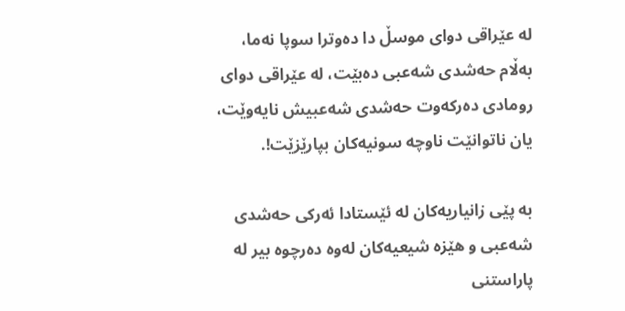له‌ عێراقی‌ دوای‌ موسڵ دا ده‌وترا سوپا نه‌ما، بەڵام حه‌شدی‌ شه‌عبی‌ دەبێت، له‌ عێراقی‌ دوای‌ رومادی‌ ده‌ركه‌وت حه‌شدی‌ شه‌عبیش نایه‌وێت، یان ناتوانێت ناوچه‌ سونیه‌كان بپارێزێت!.

به‌ پێی‌ زانیاریه‌كان له‌ ئێستادا ئەرکی حه‌شدی‌ شه‌عبی‌ و هێزه‌ شیعیه‌كان له‌وه‌ ده‌رچوه‌ بیر له‌ پاراستنی‌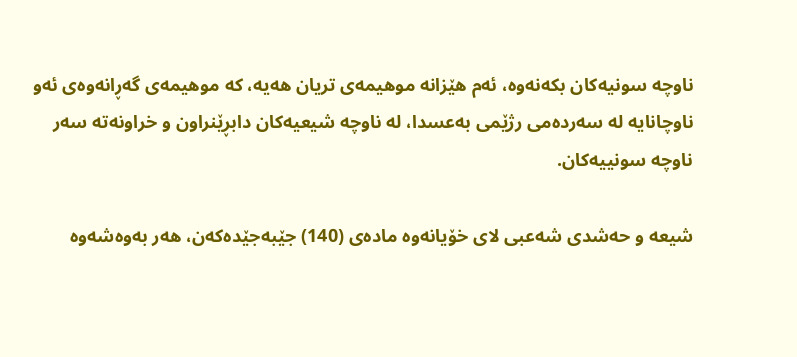ناوچه‌ سونیه‌كان بكه‌نه‌وه‌، ئه‌م هێزانه‌ موهیمه‌ی‌ تریان هه‌یه‌، كه‌ موهیمه‌ی‌ گه‌ڕانه‌وه‌ی‌ ئه‌و ناوچانایه‌ له‌ سه‌رده‌می‌ رژێمی‌ به‌عسدا، له‌ ناوچه‌ شیعیه‌كان دابڕێنراون و خراونه‌ته‌ سه‌ر ناوچه‌ سونییەکان.

شیعه‌ و حه‌شدی‌ شه‌عبی‌ لای‌ خۆیانه‌وه‌ ماده‌ی‌ (140) جێبه‌جێده‌كه‌ن، هه‌ر به‌وه‌شه‌وه‌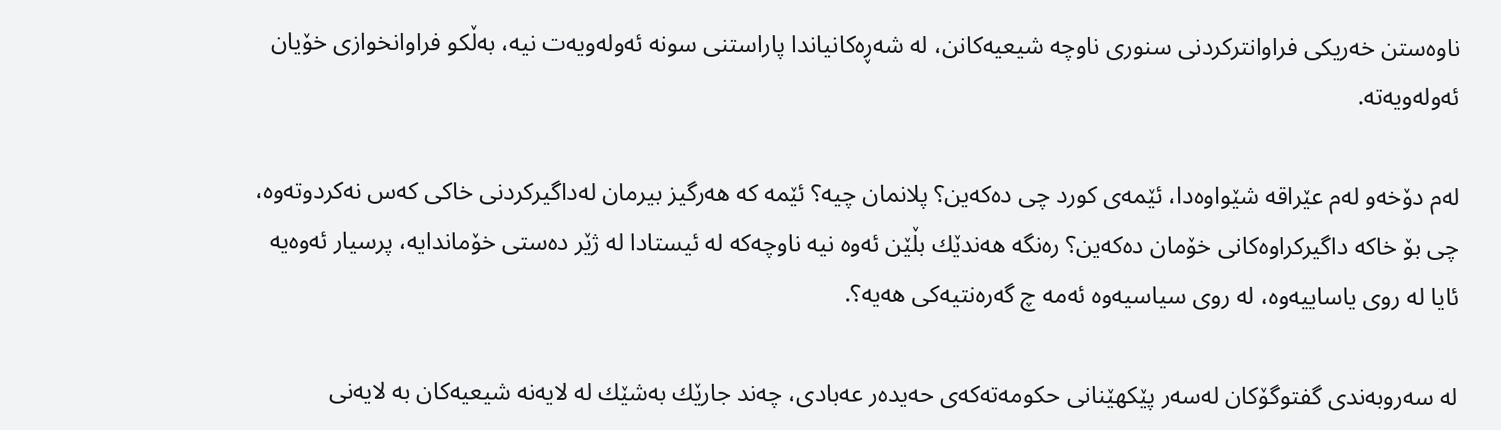ناوه‌ستن خه‌ریكی‌ فراوانتركردنی‌ سنوری‌ ناوچه‌ شیعیه‌كانن، له‌ شه‌ڕه‌كانیاندا پاراستنی‌ سونه‌ ئه‌وله‌ویه‌ت نیه‌، به‌ڵكو فراوانخوازی‌ خۆیان ئه‌وله‌ویه‌ته‌.

له‌م دۆخه‌و له‌م عێراقه‌ شێواوه‌دا، ئێمه‌ی‌ كورد چی‌ ده‌كه‌ین؟ پلانمان چیه‌؟ ئێمه‌ كه‌ هه‌رگیز بیرمان له‌داگیركردنی‌ خاكی‌ كه‌س نه‌كردوته‌وه‌، چی‌ بۆ خاكه‌ داگیركراوه‌كانی‌ خۆمان ده‌كه‌ین؟ ره‌نگه‌ هه‌ندێك بڵێن ئه‌وه‌ نیه‌ ناوچه‌كه‌ له‌ ئیستادا له‌ ژێر ده‌ستی‌ خۆماندایه‌، پرسیار ئه‌وه‌یه‌ ئایا له‌ روی‌ یاساییەوە، له‌ روی‌ سیاسیه‌وه‌ ئه‌مه‌ چ گه‌ره‌نتیه‌كی‌ هه‌یه‌؟.

له‌ سه‌روبه‌ندی‌ گفتوگۆكان له‌سه‌ر پێكهێنانی‌ حكومه‌ته‌كه‌ی‌ حه‌یده‌ر عه‌بادی‌، چه‌ند جارێك به‌شێك له‌ لایه‌نە شیعیه‌كان به‌ لایه‌نی‌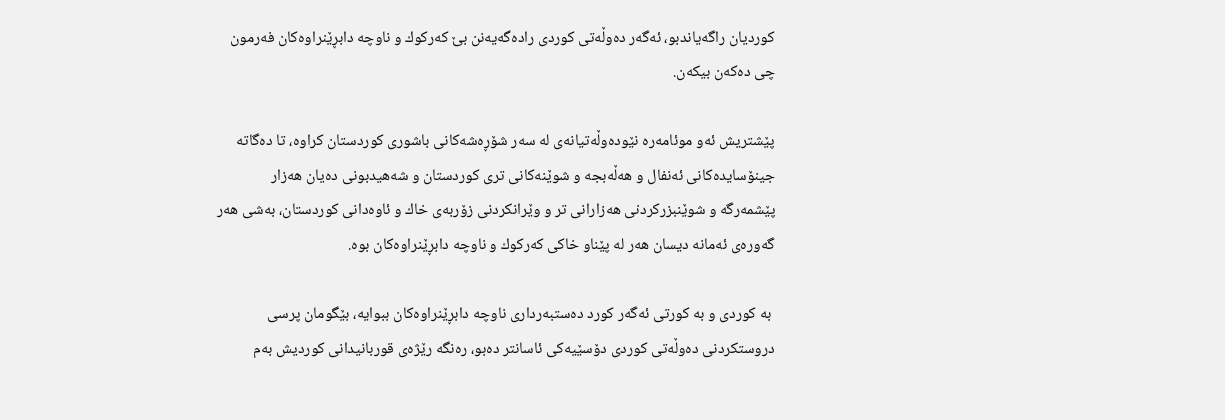كوردیان راگه‌یاندبو، ئه‌گه‌ر ده‌وڵه‌تی‌ كوردی‌ راده‌گه‌یه‌نن بێ‌ كه‌ركوك و ناوچه‌ دابڕێنراوه‌كان فه‌رمون چی‌ ده‌كه‌ن بیکەن.

پێشتریش ئه‌و موئامه‌ره‌ نێوده‌وڵه‌تیانه‌ی‌ له‌ سه‌ر شۆڕه‌شه‌كانی‌ باشوری‌ كوردستان كراوه‌، تا ده‌گاته‌ جینۆسایده‌كانی‌ ئه‌نفال و هه‌ڵه‌بجه‌ و شوێنه‌كانی‌ تری‌ كوردستان و شه‌هیدبونی‌ ده‌یان هه‌زار پێشمه‌رگه‌ و شوێنبزركردنی‌ هه‌زارانی‌ تر و وێرانكردنی‌ زۆربه‌ی‌ خاك و ئاوه‌دانی‌ كوردستان، به‌شی‌ هه‌ر گه‌وره‌ی‌ ئه‌مانه‌ دیسان هه‌ر له‌ پێناو خاكی‌ كه‌ركوك و ناوچه‌ دابڕێنراوه‌كان بوه‌.

 به‌ كوردی‌ و به‌ كورتی‌ ئه‌گه‌ر كورد ده‌ستبه‌رداری‌ ناوچه‌ دابڕێنراوه‌كان ببوایه‌، بێگومان پرسی‌ دروستكردنی‌ ده‌وڵه‌تی‌ كوردی‌ دۆسێیه‌كی‌ ئاسانتر ده‌بو، ره‌نگه‌ رێژه‌ی‌ قوربانیدانی‌ كوردیش به‌م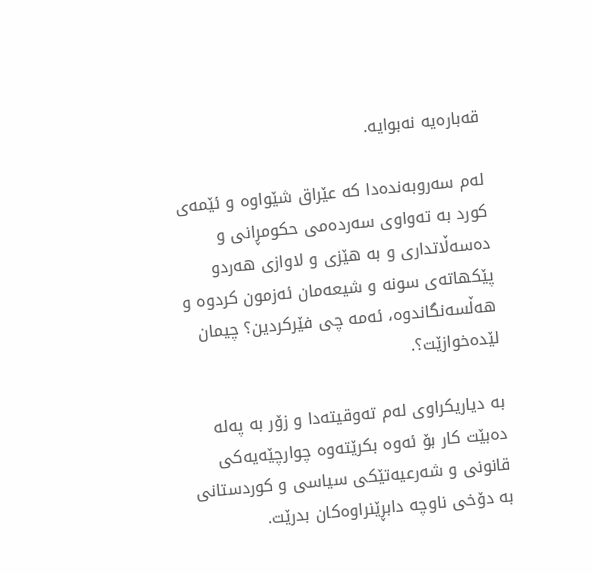قەبارەیە نه‌بوایه‌.

له‌م سه‌روبه‌نده‌دا كه‌ عێراق شێواوه‌ و ئێمه‌ی‌ كورد به‌ ته‌واوی‌ سه‌رده‌می‌ حكومڕانی‌ و دەسەڵاتداری و به‌ هێزی‌ و لاوازی‌ هه‌ردو پێكهاته‌ی‌ سونه‌ و شیعه‌مان ئه‌زمون كردوه‌ و هه‌ڵسه‌نگاندوه‌، ئه‌مه‌ چی‌ فێركردین؟ چیمان لێده‌خوازێت؟.

به‌ دیاریكراوی‌ له‌م ته‌وقیته‌دا و زۆر به‌ په‌له‌ ده‌بێت كار بۆ ئه‌وه‌ بكرێته‌وه‌ چوارچێه‌یه‌كی‌ قانونی‌ و شه‌رعیه‌تێكی‌ سیاسی‌ و كوردستانی‌ به‌ دۆخی‌ ناوچه‌ دابڕێنراوه‌كان بدرێت.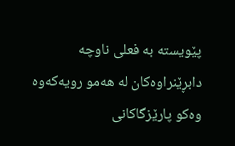پێویسته‌ به‌ فعلی‌ ناوچه‌ دابڕێنراوه‌كان له‌ هه‌مو رویه‌كه‌وه‌ وه‌كو پارێزگاكانی‌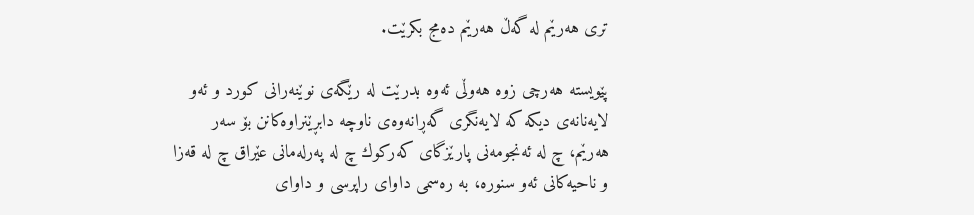تری‌ هه‌رێم له‌ گه‌ڵ هه‌رێم ده‌مج بكرێت.

پێویسته‌ هه‌رچی‌ زوه‌ هه‌وڵی‌ ئه‌وه‌ بدرێت له‌ رێگه‌ی‌ نوێنه‌رانی‌ كورد و ئه‌و لایه‌نانه‌ی‌ دیكه‌ كه‌ لایه‌نگری‌ گه‌ڕانه‌وه‌ی‌ ناوچه‌ دابڕێنراوه‌كانن بۆ سه‌ر هه‌رێم، چ له‌ ئه‌نجومه‌نی‌ پارێزگای‌ كه‌ركوك چ له‌ په‌رله‌مانی‌ عێراق چ له‌ قه‌زا و ناحیەکانی ئه‌و سنوره‌، به‌ ره‌سمی‌ داوای‌ راپرسی‌ و داوای‌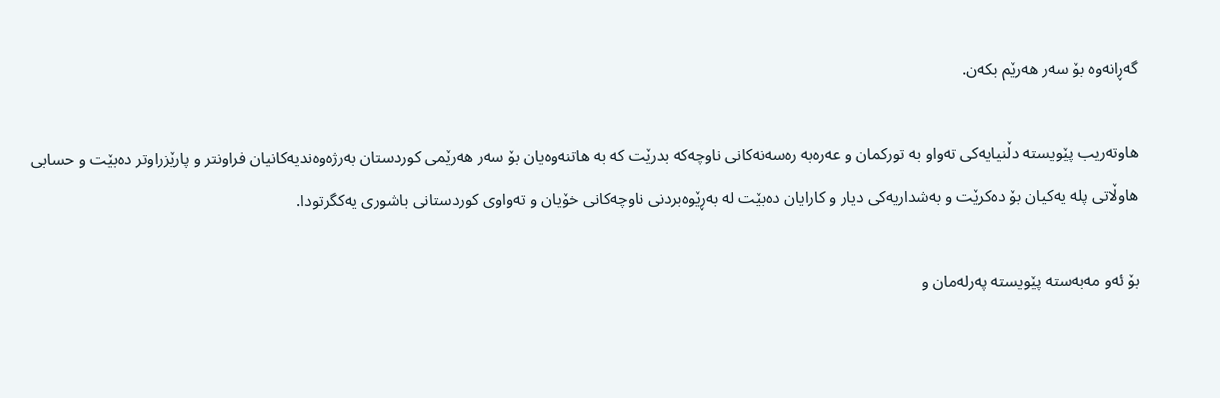گه‌ڕانه‌وه‌ بۆ سه‌ر هه‌رێم بكه‌ن.

هاوته‌ریب پێویسته‌ دڵنیایه‌كی‌ ته‌واو به‌ توركمان و عه‌ره‌به‌ ره‌سەنه‌كانی‌ ناوچه‌كه‌ بدرێت كه‌ به‌ هاتنه‌وه‌یان بۆ سه‌ر هه‌رێمی‌ كوردستان به‌رژه‌وه‌ندیه‌كانیان فراونتر و پارێزراوتر ده‌بێت و حسابی‌ هاوڵاتی پله‌ یه‌كیان بۆ ده‌كرێت و به‌شداریه‌كی‌ دیار و كارایان ده‌بێت له‌ به‌ڕێوه‌بردنی‌ ناوچه‌كانی‌ خۆیان و ته‌واوی‌ كوردستانی‌ باشوری‌ یه‌كگرتودا.

بۆ ئه‌و مه‌به‌سته‌ پێویسته‌ په‌رله‌مان و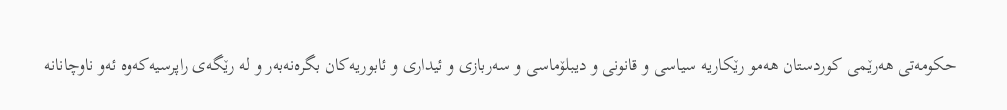حكومه‌تی‌ هه‌رێمی‌ كوردستان هه‌مو رێكاریه‌ سیاسی‌ و قانونی‌ و دیبلۆماسی‌ و سه‌ربازی‌ و ئیداری‌ و ئابوریه‌كان بگره‌نه‌به‌ر و له‌ رێگه‌ی‌ راپرسیه‌كه‌وه‌ ئه‌و ناوچانانه‌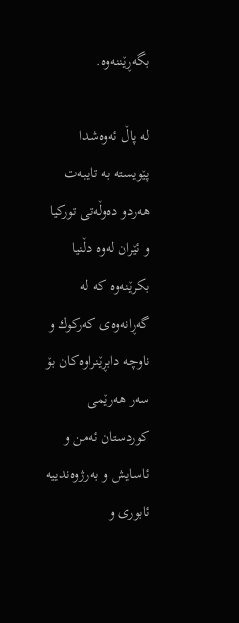بگه‌ڕێننه‌وه‌.

له‌ پاڵ ئه‌وه‌شدا پێویسته‌ به‌ تایبه‌ت هه‌ردو ده‌وڵه‌تی‌ توركیا و ئێران له‌وه‌ دڵنیا بكرێنه‌وه‌ كه‌ له‌ گه‌ڕانه‌وه‌ی‌ كه‌ركوك و ناوچه‌ دابڕێنراوه‌كان بۆ سه‌ر هه‌رێمی‌ كوردستان ئه‌من و ئاسایش و به‌رژوه‌ندییه‌ ئابوری‌ و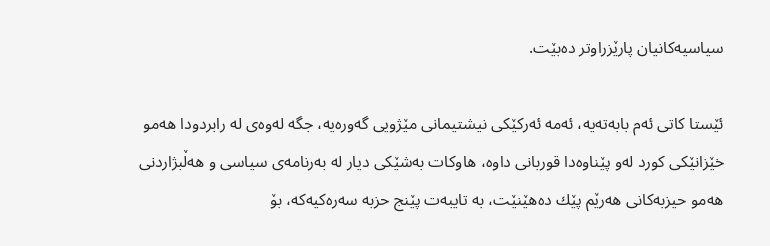سیاسیه‌كانیان پارێزراوتر ده‌بێت.

ئێستا كاتی‌ ئه‌م بابه‌ته‌یه‌، ئه‌مه‌ ئه‌ركێكی‌ نیشتیمانی‌ مێژویی گه‌وره‌یه‌، جگه‌ له‌وه‌ی‌ له‌ رابردودا هه‌مو خێزانێكی‌ كورد له‌و پێناوه‌دا قوربانی‌ داوه‌، هاوكات به‌شێكی‌ دیار له‌ به‌رنامه‌ی‌ سیاسی‌ و هه‌ڵبژاردنی‌ هه‌مو حیزبه‌كانی‌ هه‌رێم پێك ده‌هێنێت، به‌ تایبه‌ت پێنج حزبه‌ سه‌ره‌كیه‌كه‌، بۆ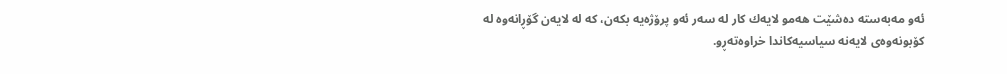ئه‌و مه‌به‌سته‌ ده‌شێت هه‌مو لایه‌ك كار له‌ سه‌ر ئه‌و پرۆژه‌یه‌ بكه‌ن، كه‌ له‌ لایه‌ن گۆڕانەوە له‌ كۆبونه‌وه‌ی‌ لایه‌نه‌ سیاسیه‌كاندا خراوه‌ته‌ڕو.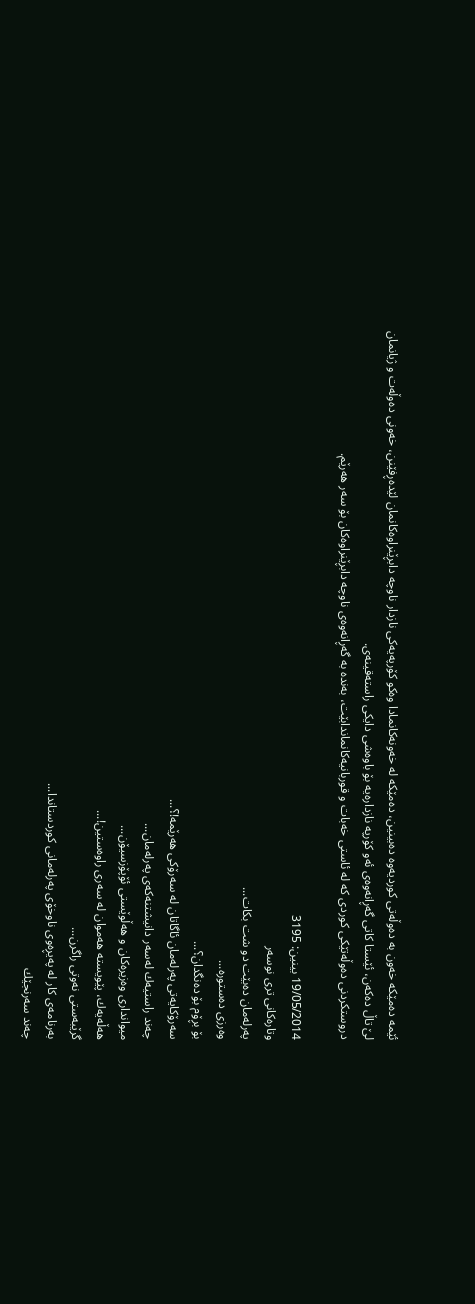ئێمه‌ ده‌مێكه‌ خه‌ون به‌ ده‌وڵه‌تی‌ كوردیه‌وه‌ ده‌بینین، ده‌مێكه‌ له‌ خه‌ونه‌كانمادا وه‌كو كۆرپه‌یه‌كی‌ نازدار ناوچه‌ دابڕێنراوه‌كانمان لێده‌ڕفێنن، خه‌ونی‌ ده‌وڵه‌ت و ژیانمان لێ‌ تاڵ ده‌كه‌ن، ئێستا كاتی‌ گه‌ڕانه‌وه‌ی‌ ئه‌و كۆرپه‌ نازدارەیه‌ بۆ باوه‌شی‌ دایكی‌ راسته‌قینه‌ی‌.
دروستكردنی‌ ده‌وڵه‌تێكی‌ كوردی‌ كه‌ له‌ ئاستی‌ خه‌بات و قوربانیه‌كانماندابێت، به‌نده‌ به‌ گه‌ڕانه‌وه‌ی‌ ناوچه‌ دابڕێنراوه‌كان بۆ سه‌ر هه‌رێم.

19/05/2014 بینین: 3195
وتاره‌کانی تری نوسه‌ر
پەرلەمان دەبێت دو شت بکات...
وه‌رزی‌ ده‌ستوره‌...
بۆ بڕۆم بۆ ده‌نگدان؟...
سه‌رۆكایه‌تی‌ په‌رله‌مان ئاگاتان له‌ سه‌رۆكی‌ هه‌رێمه‌!؟...
چه‌ند راستیه‌ك له‌سه‌ر دانیشتنه‌كه‌ی‌ په‌رله‌مان...
میوانداری‌ وه‌زیره‌كان و هه‌ڵوێستی‌ ئۆپۆزسیۆن...
هه‌ڵه‌یه‌ك، پێویسته‌ هه‌موان له‌ سه‌ری‌ راوه‌ستین!...
گرێبه‌ستی‌ نه‌وتی‌ راگرن...
به‌رنامه‌ی‌ كار له‌ په‌یڕه‌وی‌ ناوخۆی‌ په‌رله‌مانی‌ كوردستاندا...
چه‌ند سه‌رنجێك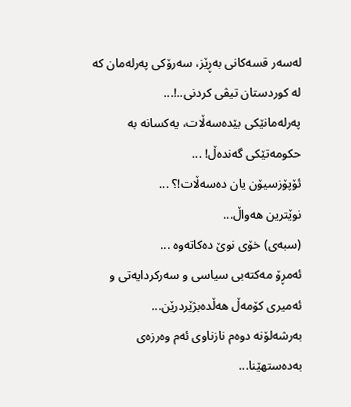له‌سه‌ر قسه‌كانی‌ به‌ڕێز، سه‌رۆكی‌ په‌رله‌مان كه‌ له‌ كوردستان تیڤی‌ كردنی‌..!...
په‌رله‌مانێكی‌ بێده‌سه‌ڵات، یه‌كسانه‌ به‌ حكومه‌تێكی‌ گه‌نده‌ڵ‌! ...
ئۆپۆزسیۆن یان ده‌سه‌ڵات!؟ ...
نوێترین هه‌واڵ...
(سبەى) خۆى نوێ دەکاتەوە ...
ئه‌مڕۆ مه‌كته‌بی‌ سیاسی‌ و سه‌ركردایه‌تی‌ و ئه‌میری‌ كۆمه‌ڵ هەڵدەبژێردرێن...
به‌رشه‌لۆنه‌ دوه‌م نازناوی ئه‌م وه‌رزه‌ی به‌ده‌ستهێنا...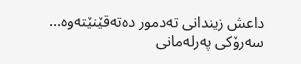داعش زیندانی تەدمور دەتەقێنێتەوە...
سەرۆكی پەرلەمانی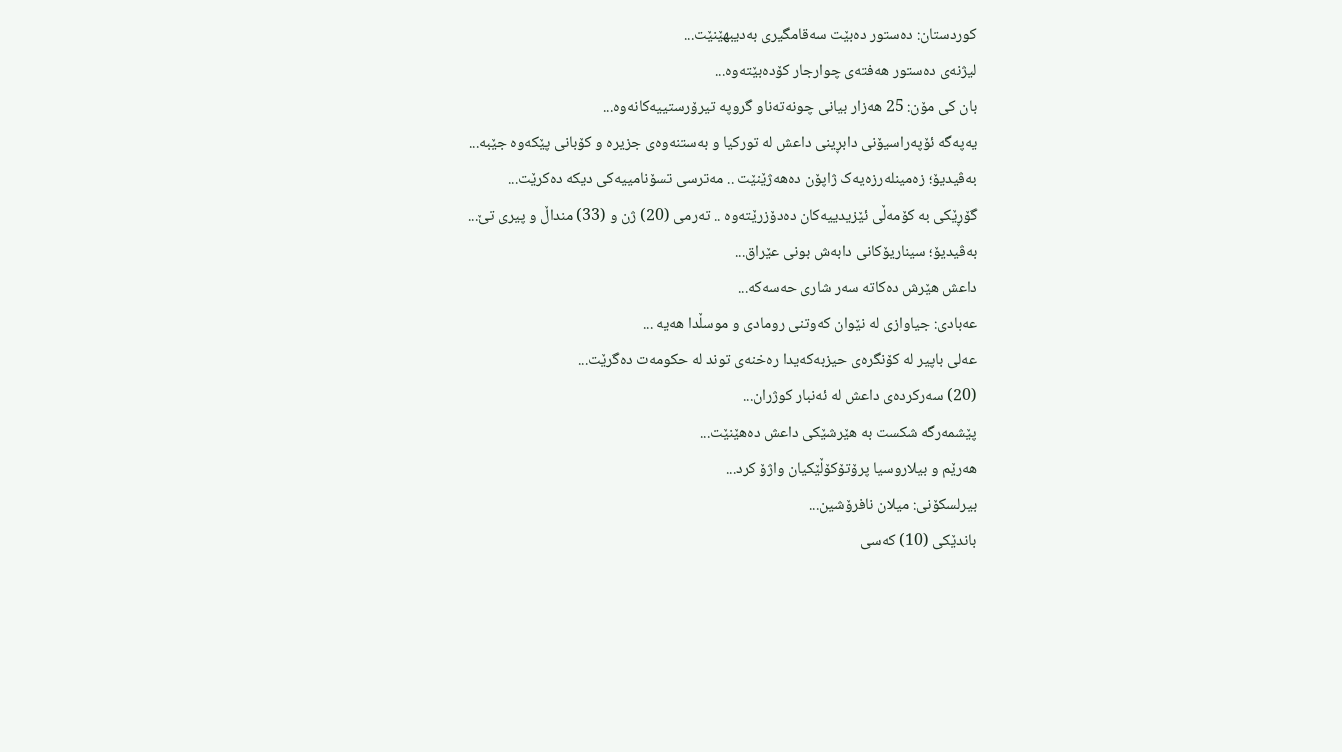كوردستان: دەستور دەبێت سەقامگیری بەدیبهێنێت...
لیژنەی دەستور هەفتەی چوارجار كۆدەبێتەوە...
بان كی مۆن: 25 هەزار بیانی چونەتەناو گروپە تیرۆرستییەكانەوە...
یەپەگە ئۆپەراسیۆنی دابڕینی داعش لە تورکیا و بەستنەوەی جزیرە و کۆبانی پێکەوە جێبە...
بەڤیدیۆ؛ زەمینلەرزەیەک ژاپۆن دەهەژێنێت .. مەترسی تسۆنامییەکی دیکە دەکرێت...
گۆڕێکی بە کۆمەڵی ئێزیدییەکان دەدۆزرێتەوە .. تەرمی (20) ژن و (33) منداڵ و پیری تێ...
بەڤیدیۆ؛ سیناریۆکانی دابەش بونی عێراق...
داعش هێرش دەکاتە سەر شاری حەسەکە...
عه‌بادی: جیاوازی له‌ نێوان کەوتنی رومادی و موسڵدا هه‌یه‌ ...
عەلی باپیر لە کۆنگرەی حیزبەکەیدا رەخنەی توند لە حکومەت دەگرێت...
(20) سه‌ركرده‌ی داعش لە ئەنبار کوژران...
پێشمەرگە شكست بە هێرشێكی داعش دەهێنێت...
هەرێم و بیلاروسیا پرۆتۆکۆڵێکیان واژۆ کرد...
بیرلسكۆنی: میلان نافرۆشین...
باندێکی (10) کەسى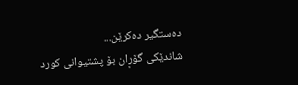دەستگیر دەکرێن...
شاندێکى گۆڕان بۆ پشتیوانی کورد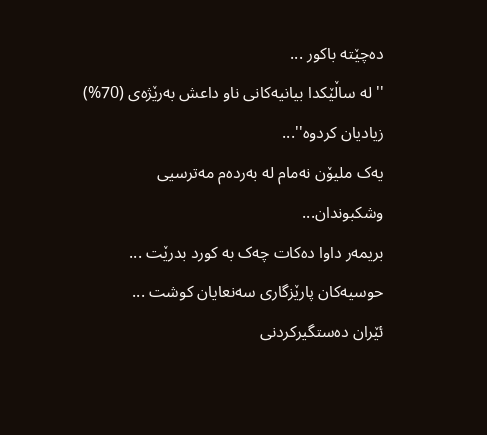دەچێتە باکور ...
''لە ساڵێکدا بیانیه‌كانی ناو داعش بەرێژەى (70%) زیادیان کردوە''...
یەک ملیۆن نەمام لە بەردەم مەترسیی وشکبوندان...
بریمه‌ر داوا دەکات چەک بە کورد بدرێت ...
حوسیەکان پارێزگارى سەنعایان کوشت ...
ئێران دەستگیرکردنى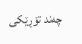چه‌ند تۆڕێكی‌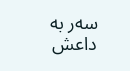سه‌ر به‌ داعش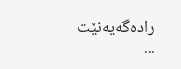رادەگەیەنێت ...